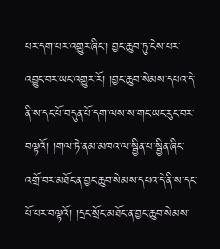པར་དག་པར་འགྱུར་ཞིང་། བྱང་ཆུབ་ཏུ་ངེས་པར་འབྱུང་བར་ཡང་འགྱུར་རོ། །བྱང་ཆུབ་སེམས་དཔའ་དེ་ནི་ས་དང་པོ་བདུན་པོ་དག་ལས་ས་གང་ཡང་རུང་བར་བལྟའོ། །གལ་ཏེ་ནམ་མཁའ་ལ་སྦྱིན་པ་སྦྱིན་ཞིང་འགྲོ་བར་མཐོང་ན་བྱང་ཆུབ་སེམས་དཔའ་དེ་ནི་ས་དང་པོ་པར་བལྟའོ། །དྲང་སྲོང་མཐོང་ན་བྱང་ཆུབ་སེམས་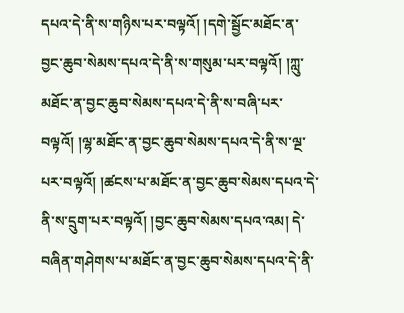དཔའ་དེ་ནི་ས་གཉིས་པར་བལྟའོ། །དགེ་སྦྱོང་མཐོང་ན་བྱང་ཆུབ་སེམས་དཔའ་དེ་ནི་ས་གསུམ་པར་བལྟའོ། །ཀླུ་མཐོང་ན་བྱང་ཆུབ་སེམས་དཔའ་དེ་ནི་ས་བཞི་པར་བལྟའོ། །ལྷ་མཐོང་ན་བྱང་ཆུབ་སེམས་དཔའ་དེ་ནི་ས་ལྔ་པར་བལྟའོ། །ཚངས་པ་མཐོང་ན་བྱང་ཆུབ་སེམས་དཔའ་དེ་ནི་ས་དྲུག་པར་བལྟའོ། །བྱང་ཆུབ་སེམས་དཔའ་འམ། དེ་བཞིན་གཤེགས་པ་མཐོང་ན་བྱང་ཆུབ་སེམས་དཔའ་དེ་ནི་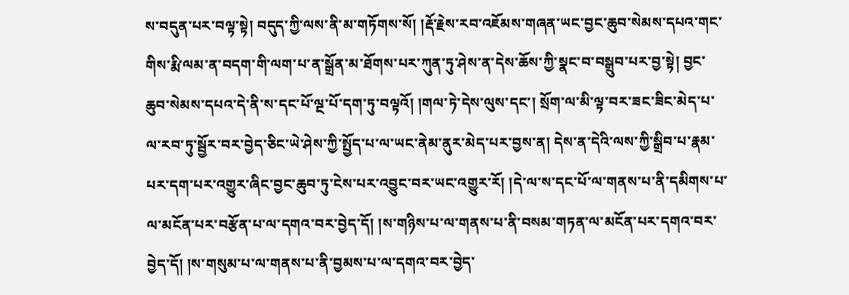ས་བདུན་པར་བལྟ་སྟེ། བདུད་ཀྱི་ལས་ནི་མ་གཏོགས་སོ། །རྡོ་རྗེས་རབ་འཇོམས་གཞན་ཡང་བྱང་ཆུབ་སེམས་དཔའ་གང་གིས་རྨི་ལམ་ན་བདག་གི་ལག་པ་ན་སྒྲོན་མ་ཐོགས་པར་ཀུན་ཏུ་ཤེས་ན་དེས་ཆོས་ཀྱི་སྣང་བ་བསྒྲུབ་པར་བྱ་སྟེ། བྱང་ཆུབ་སེམས་དཔའ་དེ་ནི་ས་དང་པོ་ལྔ་པོ་དག་ཏུ་བལྟའོ། །གལ་ཏེ་དེས་ལུས་དང་། སྲོག་ལ་མི་ལྟ་བར་ཟང་ཟིང་མེད་པ་ལ་རབ་ཏུ་སྦྱོར་བར་བྱེད་ཅིང་ཡེ་ཤེས་ཀྱི་སྤྱོད་པ་ལ་ཡང་ནེམ་ནུར་མེད་པར་བྱས་ན། དེས་ན་དེའི་ལས་ཀྱི་སྒྲིབ་པ་རྣམ་པར་དག་པར་འགྱུར་ཞིང་བྱང་ཆུབ་ཏུ་ངེས་པར་འབྱུང་བར་ཡང་འགྱུར་རོ། །དེ་ལ་ས་དང་པོ་ལ་གནས་པ་ནི་དམིགས་པ་ལ་མངོན་པར་བརྩོན་པ་ལ་དགའ་བར་བྱེད་དོ། །ས་གཉིས་པ་ལ་གནས་པ་ནི་བསམ་གཏན་ལ་མངོན་པར་དགའ་བར་བྱེད་དོ། །ས་གསུམ་པ་ལ་གནས་པ་ནི་བྱམས་པ་ལ་དགའ་བར་བྱེད་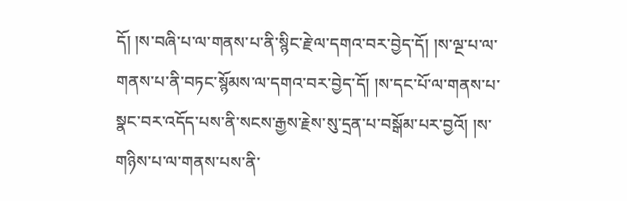དོ། །ས་བཞི་པ་ལ་གནས་པ་ནི་སྙིང་རྗེ་ལ་དགའ་བར་བྱེད་དོ། །ས་ལྔ་པ་ལ་གནས་པ་ནི་བཏང་སྙོམས་ལ་དགའ་བར་བྱེད་དོ། །ས་དང་པོ་ལ་གནས་པ་སྣང་བར་འདོད་པས་ནི་སངས་རྒྱས་རྗེས་སུ་དྲན་པ་བསྒོམ་པར་བྱའོ། །ས་གཉིས་པ་ལ་གནས་པས་ནི་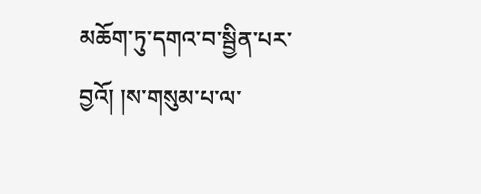མཆོག་ཏུ་དགའ་བ་སྦྱིན་པར་བྱའོ། །ས་གསུམ་པ་ལ་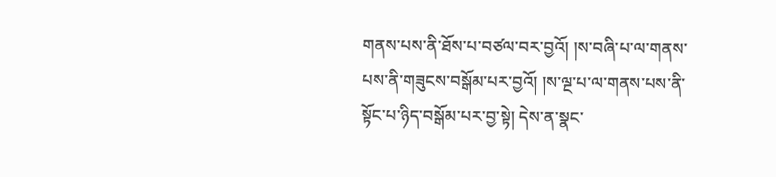གནས་པས་ནི་ཐོས་པ་བཙལ་བར་བྱའོ། །ས་བཞི་པ་ལ་གནས་པས་ནི་གཟུངས་བསྒོམ་པར་བྱའོ། །ས་ལྔ་པ་ལ་གནས་པས་ནི་སྟོང་པ་ཉིད་བསྒོམ་པར་བྱ་སྟེ། དེས་ན་སྣང་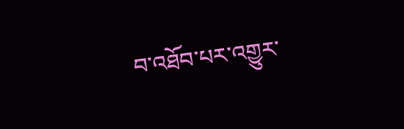བ་འཐོབ་པར་འགྱུར་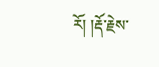རོ། །རྡོ་རྗེས་